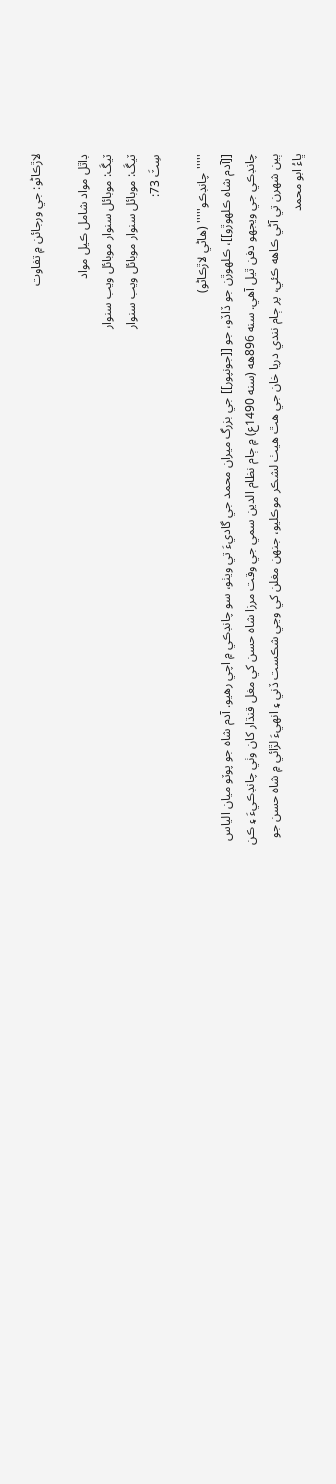لاڙڪاڻو: جي ورجائن ۾ تفاوت

ڊاٿل مواد شامل ڪيل مواد
ٽيگَ: موبائل سنوار موبائل ويب سنوار
ٽيگَ: موبائل سنوار موبائل ويب سنوار
سِٽَ 73:

'''''چانڊڪو''''' (هاڻي لاڙڪاڻو)
[[آدم شاه ڪلهوڙو]]، ڪلهوڙن جو ڏاڏو، جو [[جونپور]] جي بزرگ ميران محمد جي گاديءَ تي ويٺو، سو چانڊڪي ۾ اچي رهيو. آدم شاه جو پوٽو ميان الياس چانڊڪي جي ويجهو دفن ٿيل آهي. سنه 896هه (سنه 1490ع) ۾ ڄام نظام الدين سمي جي وقت مرزا شاه حسن کي مغل قنڌار کان وٺي چانڊڪيءَ ۽ ڪن ٻين شهرن تي آڻي ڪاهه ڪئي، پر ڄام نندي دريا خان جي هٿ هيٺ لشڪر موڪليو، جنهن مغلن کي وڃي شڪست ڏني ۽ انهيءَ لڙائي ۾ شاه حسن جو ڀاءُ ابو محمد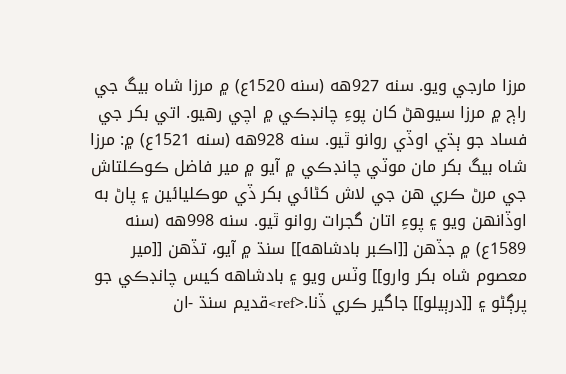مرزا مارجي ويو. سنه 927هه (سنه 1520ع) ۾ مرزا شاه بيگ جي راڄ ۾ مرزا سيوهڻ کان پوءِ چانڊڪي ۾ اچي رهيو. اتي بکر جي فساد جو ٻڌي اوڏي روانو ٿيو. سنه 928هه (سنه 1521ع) ۾: مرزا شاه بيگ بکر مان موٽي چانڊڪي ۾ آيو ۾ مير فاضل ڪوڪلتاش جي مرڻ ڪري هن جي لاش کڻائي بکر ڏي موڪليائين ۽ پاڻ به اوڏانهن ويو ۽ پوءِ اتان گجرات روانو ٿيو. سنه 998هه (سنه 1589ع) ۾ جڏهن [[اڪبر بادشاهه]] سنڌ ۾ آيو، تڏهن [[مير معصوم شاه بکر وارو]] وٽس ويو ۽ بادشاهه کيس چانڊڪي جو پرڳڻو ۽ [[درٻيلو]] جاگير ڪري ڏنا.<ref>قديم سنڌ -ان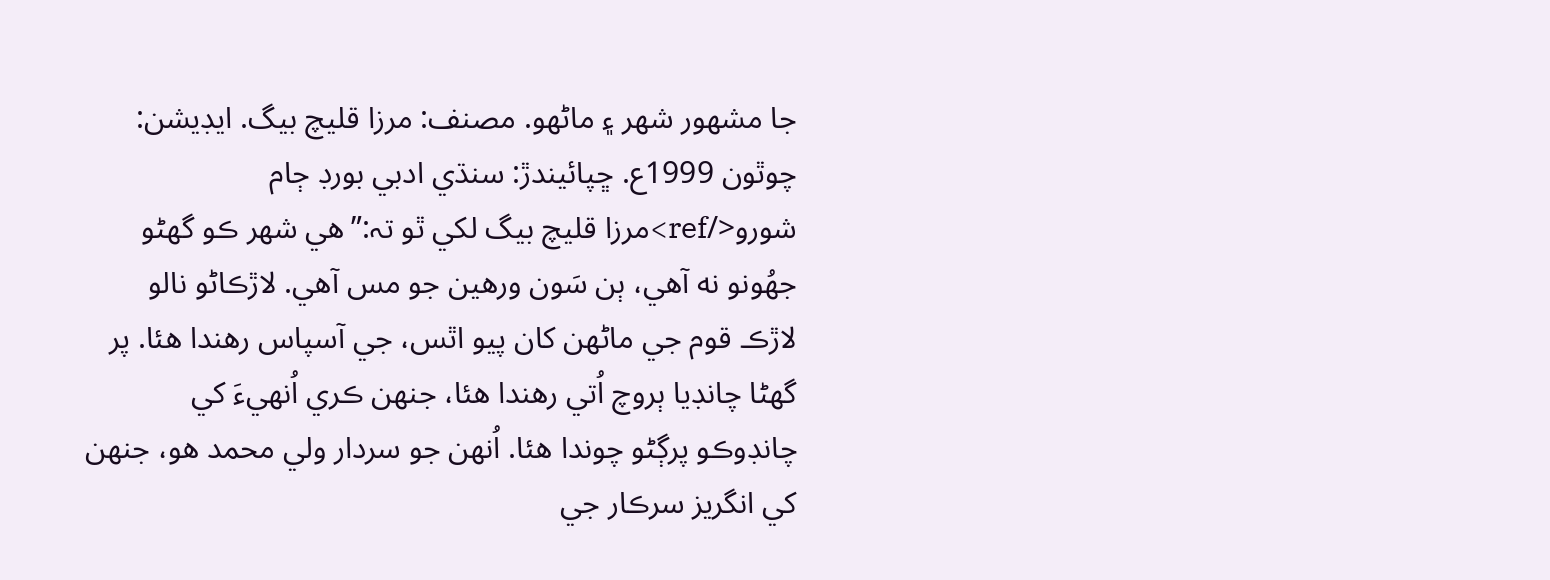جا مشهور شهر ۽ ماڻهو. مصنف: مرزا قليچ بيگ. ايڊيشن: چوٿون 1999ع. ڇپائيندڙ: سنڌي ادبي بورڊ ڄام شورو</ref>مرزا قليچ بيگ لکي ٿو تہ:”هي شهر ڪو گهڻو جهُونو نه آهي، ٻن سَون ورهين جو مس آهي. لاڙڪاڻو نالو لاڙڪ قوم جي ماڻهن کان پيو اٿس، جي آسپاس رهندا هئا. پر گهڻا چانڊيا ٻروچ اُتي رهندا هئا، جنهن ڪري اُنهيءَ کي چانڊوڪو پرڳڻو چوندا هئا. اُنهن جو سردار ولي محمد هو، جنهن کي انگريز سرڪار جي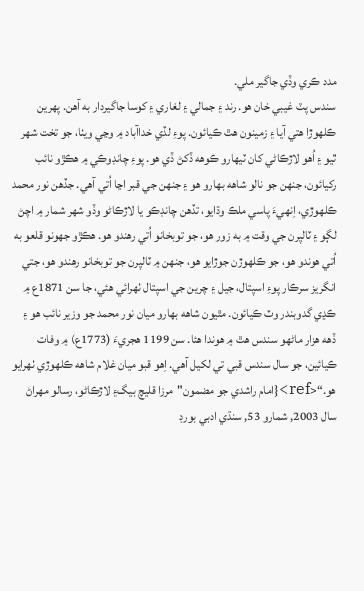مدد ڪري وڏي جاگير ملي.
سندس پٽ غيبي خان هو. رند ۽ جمالي ۽ لغاري ۽ کوسا جاگيردار به آهن. پهرين ڪلهوڙا هتي آيا ۽ زمينون هٿ ڪيائون. پوءِ لڏي خداآباد ۾ وڃي ويٺا، جو تخت شهر ٿيو ۽ اُهو لاڙڪاڻي کان ٽيهارو ڪوهه ڏکڻ ڏي هو. پوءِ چانڊوڪي ۾ هڪڙو نائب رکيائون، جنهن جو نالو شاهه بهارو هو ۽ جنهن جي قبر اڃا اُتي آهي. جڏهن نور محمد ڪلهوڙي، اِنهيءَ پاسي ملڪ وڌايو، تڏهن چانڊڪو يا لاڙڪاڻو وڏو شهر شمار ۾ اچڻ لڳو ۽ ٽالپرن جي وقت ۾ به زور هو، جو توبخانو اُتي رهندو هو. هڪڙو جهونو قلعو به اُتي هوندو هو، جو ڪلهوڙن جوڙايو هو، جنهن ۾ ٽالپرن جو توبخانو رهندو هو، جتي انگريز سرڪار پوءِ اسپتال، جيل ۽ چرين جي اسپتال ٺهرائي هئي، جا سن 1871ع ۾ ڪڍي گدوبندر وٽ ڪيائون. مٿيون شاهه بهارو ميان نور محمد جو وزير نائب هو ۽ ڏهه هزار ماڻهو سندس هٿ ۾ هوندا هئا. سن 1199 هجريءَ (1773ع) ۾ وفات ڪيائين، جو سال سندس قبي تي لکيل آهي. اِهو قبو ميان غلام شاهه ڪلهوڙي ٺهرايو هو.“<ref>{امام راشدي جو مضمون"مرزا قليچ بيگ۽ لاڙڪاڻو، رسالو مھراڻ سال 2003, شمارو 53, سنڌي ادبي بورڊ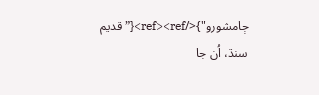ڄامشورو"}</ref><ref>{”قديم سنڌ، اُن جا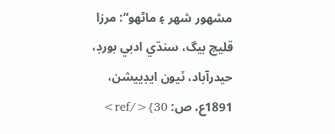مشهور شهر ۽ ماڻهو“: مرزا قليچ بيگ، سنڌي ادبي بورڊ، حيدرآباد، ٽيون ايڊييشن، 1891ع، ص: 30}</ref>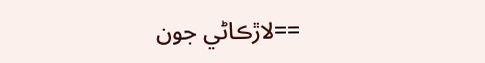==لاڙڪاڻي جون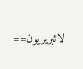لائبريريون==